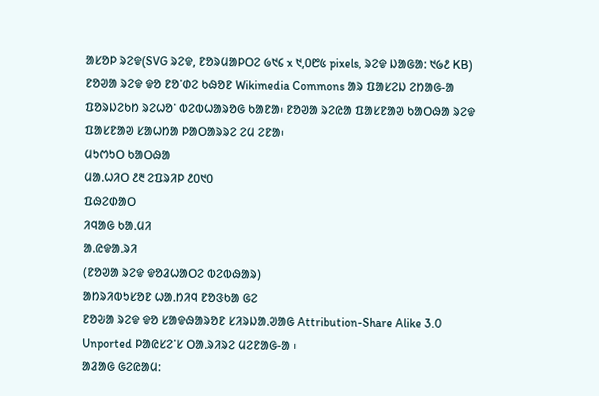ᱟᱥᱚᱞ ᱨᱮᱫ(SVG ᱨᱮᱫ, ᱱᱚᱨᱢᱟᱞᱛᱮ ᱙᱑᱔ x ᱑,᱐᱘᱕ pixels, ᱨᱮᱫ ᱡᱟᱜᱟ: ᱑᱙᱒ KB)
ᱱᱚᱣᱟ ᱨᱮᱫ ᱫᱚ ᱱᱚᱸᱰᱮ ᱠᱷᱚᱱ Wikimedia Commons ᱟᱨ ᱯᱟᱥᱮᱡ ᱮᱴᱟᱜ-ᱟ ᱯᱚᱨᱡᱮᱠᱴ ᱨᱮᱦᱚᱸ ᱵᱮᱵᱦᱟᱨᱚᱜ ᱠᱟᱱᱟ᱾ ᱱᱚᱣᱟ ᱨᱮᱭᱟ ᱯᱟᱥᱱᱟᱣ ᱠᱟᱛᱷᱟ ᱨᱮᱫ ᱯᱟᱥᱱᱟᱣ ᱥᱟᱦᱴᱟ ᱞᱟᱛᱟᱨᱨᱮ ᱮᱢ ᱮᱱᱟ᱾
ᱢᱩᱬᱩᱛ ᱠᱟᱛᱷᱟ
ᱢᱟᱹᱦᱤᱛ ᱒᱓ ᱮᱯᱨᱤᱞ ᱒᱐᱑᱐
ᱯᱷᱮᱰᱟᱛ
ᱤᱧᱟᱜ ᱠᱟᱹᱢᱤ
ᱟᱹᱭᱫᱟᱹᱨᱤ
(ᱱᱚᱣᱟ ᱨᱮᱫ ᱫᱚᱲᱦᱟᱛᱮ ᱵᱮᱵᱷᱟᱨ)
ᱟᱴᱨᱤᱵᱩᱥᱚᱱ ᱦᱟᱹᱴᱤᱧ ᱱᱚᱝᱠᱟ ᱜᱮ
ᱱᱚᱶᱟ ᱨᱮᱫ ᱫᱚ ᱥᱟᱫᱷᱟᱨᱚᱱ ᱥᱤᱨᱡᱟᱹᱣᱟᱜ Attribution-Share Alike 3.0 Unported ᱞᱟᱭᱥᱮᱸᱥ ᱛᱟᱹᱨᱤᱨᱮ ᱢᱮᱱᱟᱜ-ᱟ ᱾
ᱟᱲᱟᱜ ᱜᱮᱭᱟᱢ: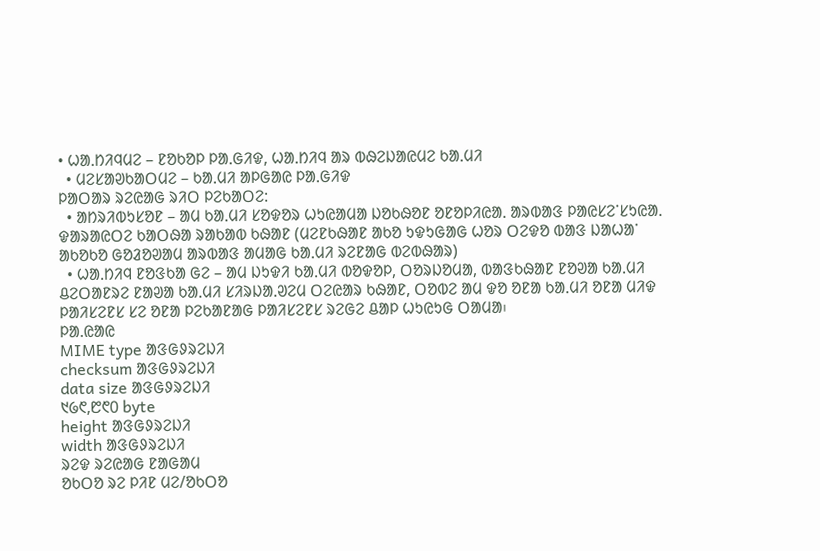• ᱦᱟᱹᱴᱤᱧᱢᱮ – ᱱᱚᱠᱚᱞ ᱞᱟᱹᱜᱤᱫ, ᱦᱟᱹᱴᱤᱧ ᱟᱨ ᱵᱷᱮᱡᱟᱭᱢᱮ ᱠᱟᱹᱢᱤ
  • ᱢᱮᱥᱟᱣᱠᱟᱛᱢᱮ – ᱠᱟᱹᱢᱤ ᱟᱞᱜᱟᱭ ᱞᱟᱹᱜᱤᱫ
ᱞᱟᱛᱟᱨ ᱨᱮᱭᱟᱜ ᱨᱤᱛ ᱞᱮᱠᱟᱛᱮ:
  • ᱟᱴᱨᱤᱵᱩᱥᱚᱱ – ᱟᱢ ᱠᱟᱹᱢᱤ ᱥᱚᱫᱚᱨ ᱦᱩᱭᱟᱢᱟ ᱡᱚᱠᱷᱚᱱ ᱚᱱᱚᱞᱤᱭᱟᱹ ᱟᱨᱵᱟᱝ ᱞᱟᱭᱥᱮᱸᱥᱩᱭᱟᱹ ᱫᱟᱨᱟᱭᱛᱮ ᱠᱟᱛᱷᱟ ᱨᱟᱠᱟᱵ ᱠᱷᱟᱱ (ᱢᱮᱱᱠᱷᱟᱱ ᱟᱠᱚ ᱩᱫᱩᱜᱟᱜ ᱦᱚᱨ ᱛᱮᱫᱚ ᱵᱟᱝ ᱡᱟᱦᱟᱸ ᱟᱠᱚᱠᱚ ᱜᱚᱲᱚᱣᱟᱢ ᱟᱨᱵᱟᱝ ᱟᱢᱟᱜ ᱠᱟᱹᱢᱤ ᱨᱮᱱᱟᱜ ᱵᱮᱵᱷᱟᱨ)
  • ᱦᱟᱹᱴᱤᱧ ᱱᱚᱝᱠᱟ ᱜᱮ – ᱟᱢ ᱡᱩᱫᱤ ᱠᱟᱹᱢᱤ ᱵᱚᱫᱚᱞ, ᱛᱚᱨᱡᱚᱢᱟ, ᱵᱟᱝᱠᱷᱟᱱ ᱱᱚᱣᱟ ᱠᱟᱹᱢᱤ ᱪᱮᱛᱟᱱᱨᱮ ᱱᱟᱣᱟ ᱠᱟᱹᱢᱤ ᱥᱤᱨᱡᱟᱹᱣᱮᱢ ᱛᱮᱭᱟᱨ ᱠᱷᱟᱱ, ᱛᱚᱵᱮ ᱟᱢ ᱫᱚ ᱚᱱᱟ ᱠᱟᱹᱢᱤ ᱚᱱᱟ ᱢᱤᱫ ᱞᱟᱤᱥᱮᱱᱥ ᱥᱮ ᱚᱱᱟ ᱞᱮᱠᱟᱱᱟᱜ ᱞᱟᱤᱥᱮᱱᱥ ᱨᱮᱜᱮ ᱪᱟᱞ ᱦᱩᱭᱩᱜ ᱛᱟᱢᱟ᱾
ᱞᱟ.ᱭᱟᱭ
MIME type ᱟᱝᱜᱽᱨᱮᱡᱤ
checksum ᱟᱝᱜᱽᱨᱮᱡᱤ
data size ᱟᱝᱜᱽᱨᱮᱡᱤ
᱑᱙᱖,᱘᱖᱐ byte
height ᱟᱝᱜᱽᱨᱮᱡᱤ
width ᱟᱝᱜᱽᱨᱮᱡᱤ
ᱨᱮᱫ ᱨᱮᱭᱟᱜ ᱱᱟᱜᱟᱢ
ᱚᱠᱛᱚ ᱨᱮ ᱞᱤᱱ ᱢᱮ/ᱚᱠᱛᱚ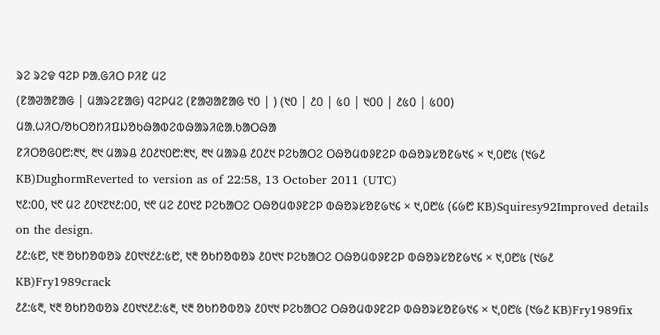ᱨᱮ ᱨᱮᱫ ᱧᱮᱞ ᱞᱟᱹᱜᱤᱛ ᱞᱤᱱ ᱢᱮ
(ᱱᱟᱣᱟᱱᱟᱜ | ᱢᱟᱨᱮᱱᱟᱜ) ᱧᱮᱞᱢᱮ (ᱱᱟᱣᱟᱱᱟᱜ ᱑᱐ | ) (᱑᱐ | ᱒᱐ | ᱕᱐ | ᱑᱐᱐ | ᱒᱕᱐ | ᱕᱐᱐)
ᱢᱟᱹᱦᱤᱛ/ᱚᱠᱛᱚᱴᱤᱯᱡᱚᱠᱷᱟᱵᱮᱵᱷᱟᱨᱤᱭᱟᱹᱠᱟᱛᱷᱟ
ᱱᱤᱛᱚᱜ᱐᱘:᱓᱑, ᱓᱑ ᱢᱟᱨᱪ ᱒᱐᱒᱑᱐᱘:᱓᱑, ᱓᱑ ᱢᱟᱨᱪ ᱒᱐᱒᱑ ᱞᱮᱠᱟᱛᱮ ᱛᱷᱚᱢᱵᱽᱱᱮᱞ ᱵᱷᱚᱨᱥᱚᱱ᱙᱑᱔ × ᱑,᱐᱘᱕ (᱑᱙᱒ KB)DughormReverted to version as of 22:58, 13 October 2011 (UTC)
᱑᱒:᱐᱐, ᱑᱖ ᱢᱮ ᱒᱐᱑᱗᱑᱒:᱐᱐, ᱑᱖ ᱢᱮ ᱒᱐᱑᱗ ᱞᱮᱠᱟᱛᱮ ᱛᱷᱚᱢᱵᱽᱱᱮᱞ ᱵᱷᱚᱨᱥᱚᱱ᱙᱑᱔ × ᱑,᱐᱘᱕ (᱔᱙᱘ KB)Squiresy92Improved details on the design.
᱒᱒:᱕᱘, ᱑᱓ ᱚᱠᱴᱚᱵᱚᱨ ᱒᱐᱑᱑᱒᱒:᱕᱘, ᱑᱓ ᱚᱠᱴᱚᱵᱚᱨ ᱒᱐᱑᱑ ᱞᱮᱠᱟᱛᱮ ᱛᱷᱚᱢᱵᱽᱱᱮᱞ ᱵᱷᱚᱨᱥᱚᱱ᱙᱑᱔ × ᱑,᱐᱘᱕ (᱑᱙᱒ KB)Fry1989crack
᱒᱒:᱕᱓, ᱑᱓ ᱚᱠᱴᱚᱵᱚᱨ ᱒᱐᱑᱑᱒᱒:᱕᱓, ᱑᱓ ᱚᱠᱴᱚᱵᱚᱨ ᱒᱐᱑᱑ ᱞᱮᱠᱟᱛᱮ ᱛᱷᱚᱢᱵᱽᱱᱮᱞ ᱵᱷᱚᱨᱥᱚᱱ᱙᱑᱔ × ᱑,᱐᱘᱕ (᱑᱙᱒ KB)Fry1989fix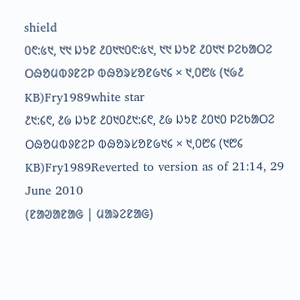shield
᱐᱖:᱕᱑, ᱑᱑ ᱡᱩᱱ ᱒᱐᱑᱑᱐᱖:᱕᱑, ᱑᱑ ᱡᱩᱱ ᱒᱐᱑᱑ ᱞᱮᱠᱟᱛᱮ ᱛᱷᱚᱢᱵᱽᱱᱮᱞ ᱵᱷᱚᱨᱥᱚᱱ᱙᱑᱔ × ᱑,᱐᱘᱕ (᱑᱙᱒ KB)Fry1989white star
᱒᱑:᱔᱖, ᱒᱙ ᱡᱩᱱ ᱒᱐᱑᱐᱒᱑:᱔᱖, ᱒᱙ ᱡᱩᱱ ᱒᱐᱑᱐ ᱞᱮᱠᱟᱛᱮ ᱛᱷᱚᱢᱵᱽᱱᱮᱞ ᱵᱷᱚᱨᱥᱚᱱ᱙᱑᱔ × ᱑,᱐᱘᱔ (᱑᱘᱔ KB)Fry1989Reverted to version as of 21:14, 29 June 2010
(ᱱᱟᱣᱟᱱᱟᱜ | ᱢᱟᱨᱮᱱᱟᱜ)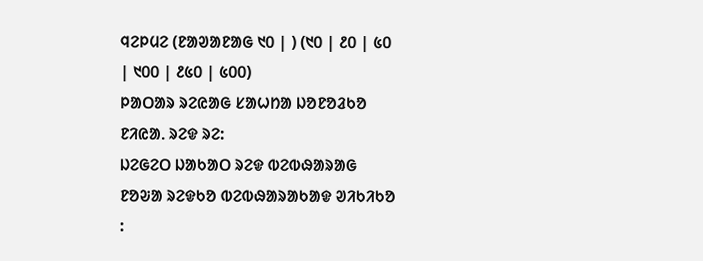ᱧᱮᱞᱢᱮ (ᱱᱟᱣᱟᱱᱟᱜ ᱑᱐ | ) (᱑᱐ | ᱒᱐ | ᱕᱐ | ᱑᱐᱐ | ᱒᱕᱐ | ᱕᱐᱐)
ᱞᱟᱛᱟᱨ ᱨᱮᱭᱟᱜ ᱥᱟᱦᱴᱟ ᱡᱚᱱᱚᱲᱠᱚ ᱱᱤᱭᱟᱹ ᱨᱮᱫ ᱨᱮ:
ᱡᱮᱜᱮᱛ ᱡᱟᱠᱟᱛ ᱨᱮᱫ ᱵᱮᱵᱷᱟᱨᱟᱜ
ᱱᱚᱶᱟ ᱨᱮᱫᱠᱚ ᱵᱮᱵᱷᱟᱨᱟᱠᱟᱫ ᱣᱤᱠᱤᱠᱚ :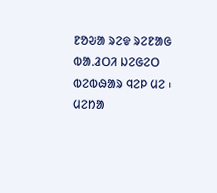ᱱᱚᱶᱟ ᱨᱮᱫ ᱨᱮᱱᱟᱜ ᱵᱟᱹᱲᱛᱤ ᱡᱮᱜᱮᱛ ᱵᱮᱵᱷᱟᱨ ᱧᱮᱞ ᱢᱮ ᱾
ᱢᱮᱴᱟ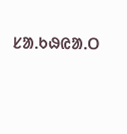ᱥᱟᱹᱠᱷᱭᱟᱹᱛ